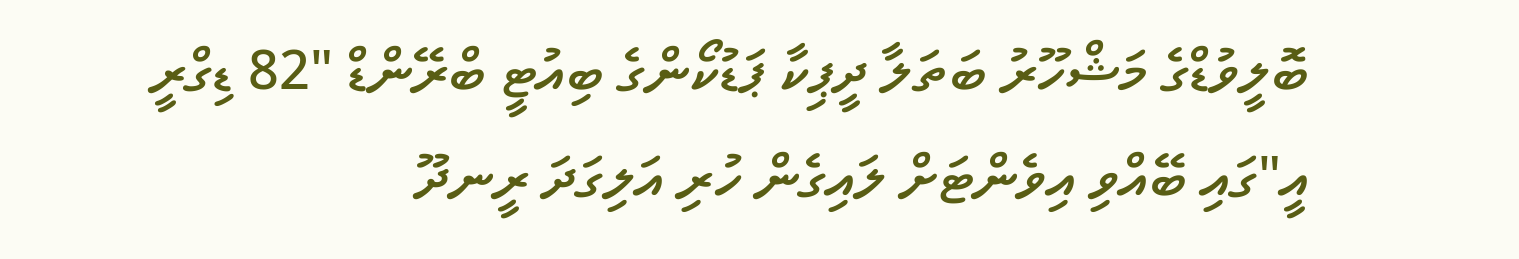ބޮލީވުޑްގެ މަޝްހޫރު ބަތަލާ ދީޕިކާ ޕަޑުކޯންގެ ބިއުޓީ ބްރޭންޑް "82 ޑިގްރީ އީ"ގައި ބޭއްވި އިވެންޓަށް ލައިގެން ހުރި އަލިގަދަ ރީނދޫ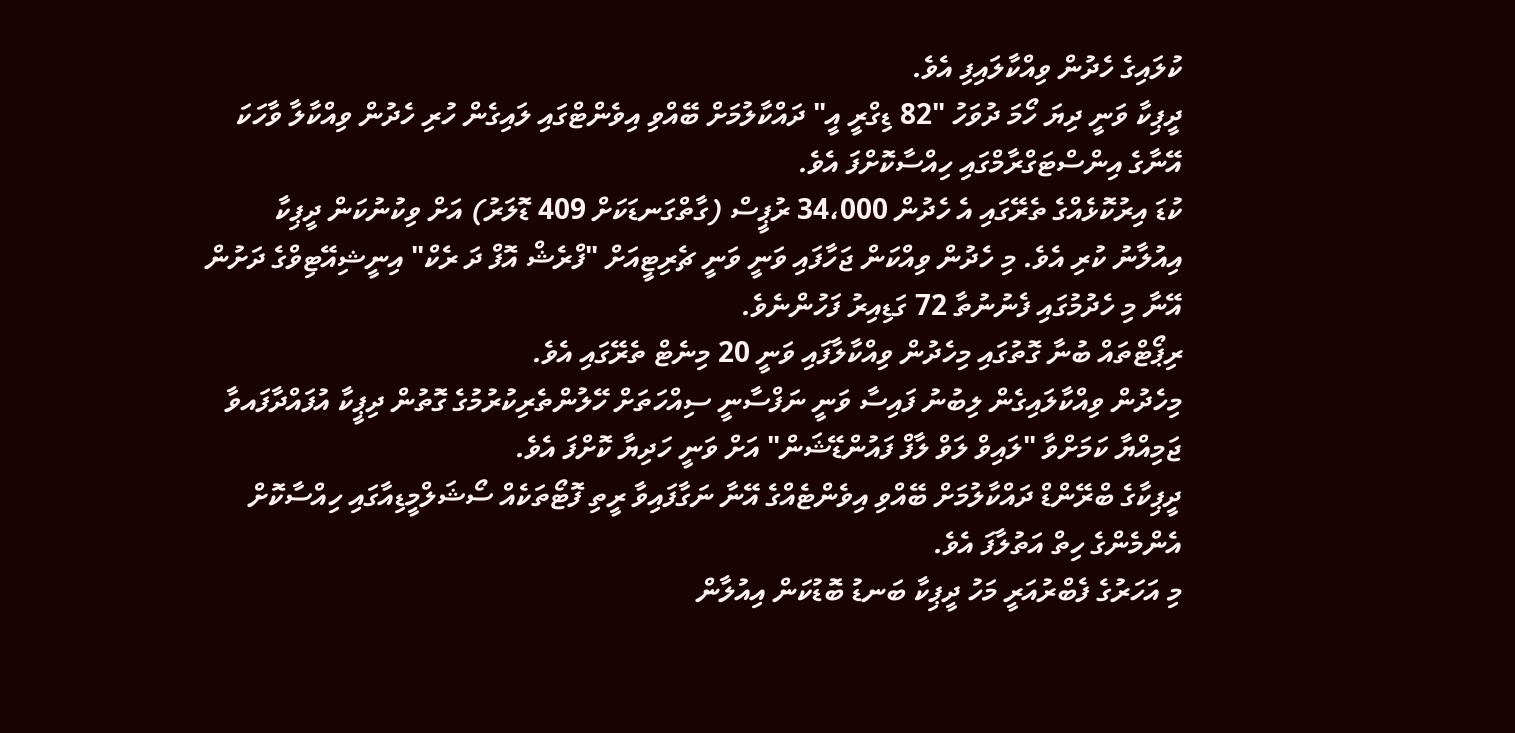ކުލައިގެ ހެދުން ވިއްކާލައިފި އެވެ.
ދީޕިކާ ވަނީ ދިޔަ ހޯމަ ދުވަހު "82 ޑިގްރީ އީ" ދައްކާލުމަށް ބޭއްވި އިވެންޓްގައި ލައިގެން ހުރި ހެދުން ވިއްކާލާ ވާހަކަ އޭނާގެ އިންސްޓަގްރާމްގައި ހިއްސާކޮށްފަ އެވެ.
ކުޑަ އިރުކޮޅެއްގެ ތެރޭގައި އެ ހެދުން 34،000 ރުޕީސް (ގާތްގަނޑަކަށް 409 ޑޮލަރު) އަށް ވިކުނުކަން ދީޕިކާ އިއުލާނު ކުރި އެވެ. މި ހެދުން ވިއްކަން ޖަހާފައި ވަނީ ވަނީ ޗެރިޓީއަށް "ފްރެޝް އޮފް ދަ ރެކް" އިނީޝިއޭޓިވްގެ ދަށުން އޭނާ މި ހެދުމުގައި ފެނުނުތާ 72 ގަޑިއިރު ފަހުންނެވެ.
ރިޕޯޓްތައް ބުނާ ގޮތުގައި މިހެދުން ވިއްކާލާފައި ވަނީ 20 މިނެޓް ތެރޭގައި އެވެ.
މިހެދުން ވިއްކާލައިގެން ލިބުނު ފައިސާ ވަނީ ނަފްސާނީ ސިއްހަތަށް ހޭލުންތެރިކުރުމުގެ ގޮތުން ދިޕީކާ އުފައްދާފައވާ ޖަމިއްޔާ ކަމަށްވާ "ލައިވް ލަވް ލާފް ފައުންޑޭޝަން" އަށް ވަނީ ހަދިޔާ ކޮށްފަ އެވެ.
ދީޕިކާގެ ބްރޭންޑް ދައްކާލުމަށް ބޭއްވި އިވެންޓެއްގެ އޭނާ ނަގާފައިވާ ރީތި ފޮޓޯތަކެއް ސޯޝަލްމީޑިއާގައި ހިއްސާކޮށް އެންމެންގެ ހިތް އަތުލާފަ އެވެ.
މި އަހަރުގެ ފެބްރުއަރީ މަހު ދީޕިކާ ބަނޑު ބޮޑުކަން އިއުލާން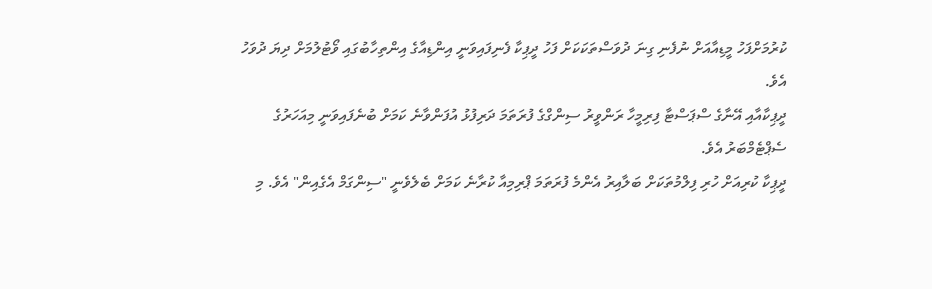ކުރުމަށްފަހު މީޑިއާއަށް ނުފެނި ގިނަ ދުވަސްތަކަކަށް ފަހު ދީޕިކާ ފެނިފައިވަނީ އިންޑިއާގެ އިންތިހާބުގައި ވޯޓުލުމަށް ދިޔަ ދުވަހު އެވެ.
ދީޕިކާއާއި އޭނާގެ ސްޕަސްޓާ ފިރިމީހާ ރަންވީރު ސިންގްގެ ފުރަތަމަ ދަރިފުޅު އުފަންވާނެ ކަމަށް ބުނެފައިވަނީ މިއަހަރުގެ ސެޕްޓެމްބަރު އެވެ.
ދީޕިކާ ކުރިއަށް ހުރި ފިލްމުތަކަށް ބަލާއިރު އެންމެ ފުރަތަމަ ޕްރިމިއާ ކުރާނެ ކަމަށް ބެލެވެނީ "ސިންގަމް އެގެއިން" އެވެ. މި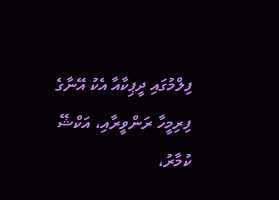ފިލްމުގައި ދީޕިކާއާ އެކު އޭނާގެ ފިރިމީހާ ރަންވީރާއި، އަކްޝޭ ކުމާރު،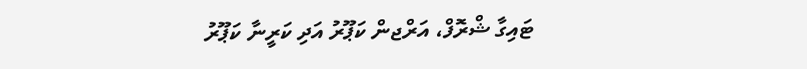ޓައިގާ ޝްރޮފް، އަރްޖން ކަޕޫރު އަދި ކަރީނާ ކަޕޫރު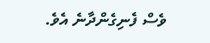ވެސް ފެނިގެންދާނެ އެވެ.